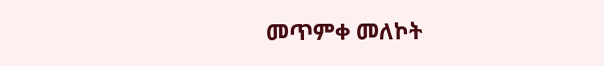መጥምቀ መለኮት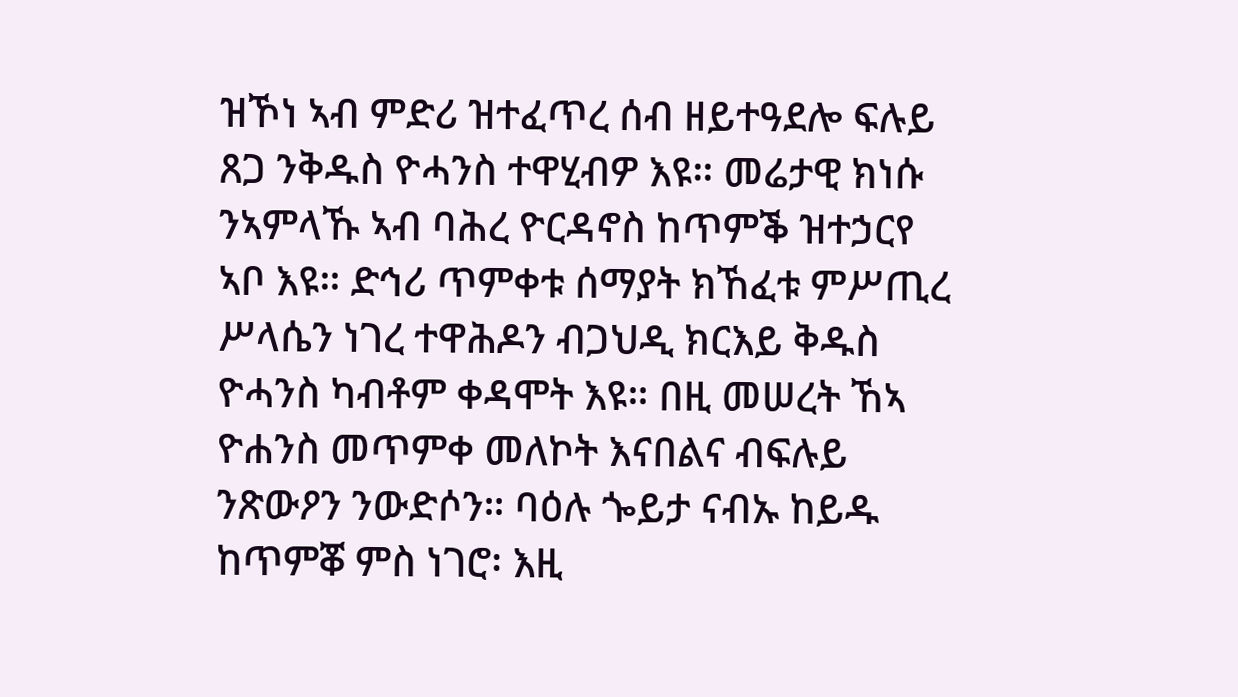ዝኾነ ኣብ ምድሪ ዝተፈጥረ ሰብ ዘይተዓደሎ ፍሉይ ጸጋ ንቅዱስ ዮሓንስ ተዋሂብዎ እዩ። መሬታዊ ክነሱ ንኣምላኹ ኣብ ባሕረ ዮርዳኖስ ከጥምቕ ዝተኃርየ ኣቦ እዩ። ድኅሪ ጥምቀቱ ሰማያት ክኸፈቱ ምሥጢረ ሥላሴን ነገረ ተዋሕዶን ብጋህዲ ክርእይ ቅዱስ ዮሓንስ ካብቶም ቀዳሞት እዩ። በዚ መሠረት ኸኣ ዮሐንስ መጥምቀ መለኮት እናበልና ብፍሉይ ንጽውዖን ንውድሶን። ባዕሉ ጐይታ ናብኡ ከይዱ ከጥምቖ ምስ ነገሮ፡ እዚ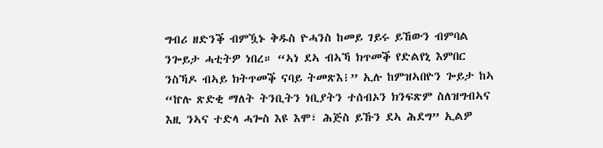ግብሪ ዘድንቕ ብምዃኑ ቅዱስ ዮሓንስ ከመይ ገይሩ ይኸውን ብምባል ንጐይታ ሓቲትዎ ነበረ። “ኣነ ደኣ ብኣኻ ክጥመቕ የድልየኒ እምበር ንስኻዶ ብኣይ ክትጥመቕ ናባይ ትመጽእ፧” ኢሉ ከምዝኣበዮን ጐይታ ከኣ “ኵሉ ጽድቂ ማለት ትንቢትን ነቢያትን ተሰብኦን ክንፍጽም ስለዝግብኣና እዚ ንኣና ተድላ ሓጐስ እዩ እሞ፣ ሕጅስ ይኹን ደኣ ሕደግ” ኢልዎ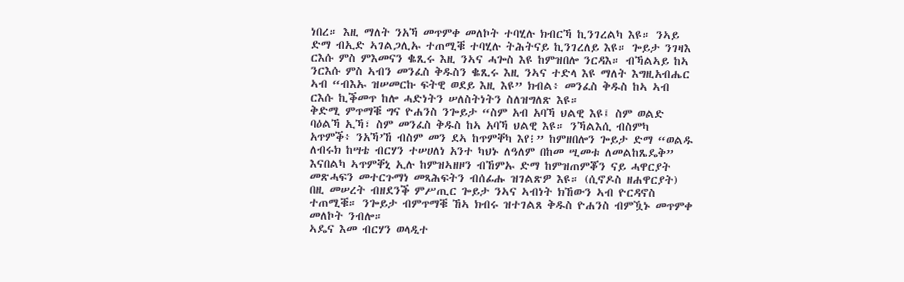ነበረ። እዚ ማለት ንአኻ መጥምቀ መለኮት ተባሂሉ ክብርኻ ኪንገረልካ እዩ። ንኣይ ድማ ብኢድ ኣገልጋሊኡ ተጠሚቑ ተባሂሉ ትሕትናይ ኪንገረለይ እዩ። ጐይታ ንገዛእ ርእሱ ምስ ምእመናን ቈጺሩ እዚ ንኣና ሓጐስ እዩ ከምዝበሎ ንርዳእ። ብኻልኣይ ከኣ ንርእሱ ምስ ኣብን መንፈስ ቅዱስን ቈጺሩ እዚ ንኣና ተድላ እዩ ማለት እግዚአብሔር ኣብ “ብእኡ ዝሠመርኩ ፍትዊ ወደይ እዚ እዩ” ክብል፥ መንፈስ ቅዱስ ከኣ ኣብ ርእሱ ኪቕመጥ ከሎ ሓድነትን ሠለስትነትን ስለዝግለጽ እዩ።
ቅድሚ ምጥማቑ ግና ዮሐንስ ንጐይታ “ስም አብ አባኻ ህልዊ እዩ፤ ስም ወልድ ባዕልኻ ኢኻ፣ ስም መንፈስ ቅዱስ ከኣ አባኻ ህልዊ እዩ። ንኻልእሲ ብስምካ አጥምቕ፥ ንአኻ’ኸ ብስም መን ደኣ ከጥምቐካ እየ፧” ከምዘበሎን ጐይታ ድማ “ወልዱ ለብሩክ ከሣቴ ብርሃን ተሠሀለነ አንተ ካህኑ ለዓለም በከመ ሢመቱ ለመልከጼዴቅ” እናበልካ ኣጥምቐኒ ኢሉ ከምዝኣዘዞን ብኸምኡ ድማ ከምዝጠምቖን ናይ ሓዋርያት መጽሓፍን መተርጉማነ መጻሕፍትን ብሰፊሑ ዝገልጽዎ እዩ። (ሲኖዶስ ዘሐዋርያት)
በዚ መሠረት ብዘደንቕ ምሥጢር ጐይታ ንኣና ኣብነት ክኸውን ኣብ ዮርዳኖስ ተጠሚቑ። ንጐይታ ብምጥማቑ ኸኣ ክብሩ ዝተገልጸ ቅዱስ ዮሐንስ ብምዃኑ መጥምቀ መለኮት ንብሎ።
ኣዴና እመ ብርሃን ወላዲተ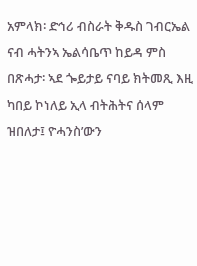አምላክ፡ ድኅሪ ብስራት ቅዱስ ገብርኤል ናብ ሓትንኣ ኤልሳቤጥ ከይዳ ምስ በጽሓታ፡ ኣደ ጐይታይ ናባይ ክትመጺ እዚ ካበይ ኮነለይ ኢላ ብትሕትና ሰላም ዝበለታ፤ ዮሓንስ’ውን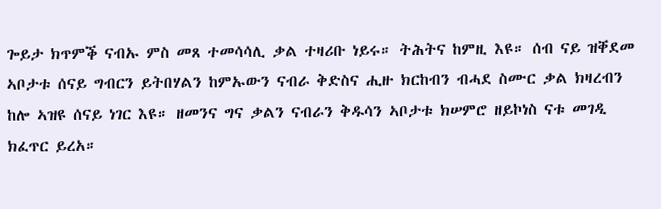ጐይታ ክጥምቕ ናብኡ ምስ መጸ ተመሳሳሊ ቃል ተዛሪቡ ነይሩ። ትሕትና ከምዚ እዩ። ሰብ ናይ ዝቐደመ ኣቦታቱ ሰናይ ግብርን ይትበሃልን ከምኡውን ናብራ ቅድስና ሒዙ ክርከብን ብሓደ ስሙር ቃል ክዛረብን ከሎ ኣዝዩ ሰናይ ነገር እዩ። ዘመንና ግና ቃልን ናብራን ቅዱሳን ኣቦታቱ ክሠምሮ ዘይኮነስ ናቱ መገዲ ክፈጥር ይረአ።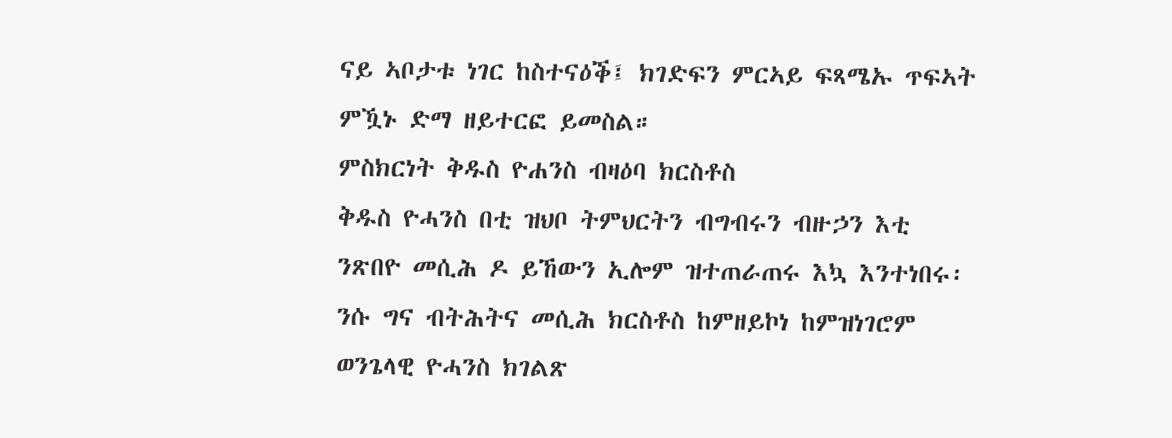ናይ ኣቦታቱ ነገር ከስተናዕቕ፤ ክገድፍን ምርኣይ ፍጻሜኡ ጥፍኣት ምዃኑ ድማ ዘይተርፎ ይመስል።
ምስክርነት ቅዱስ ዮሐንስ ብዛዕባ ክርስቶስ
ቅዱስ ዮሓንስ በቲ ዝህቦ ትምህርትን ብግብሩን ብዙኃን እቲ ንጽበዮ መሲሕ ዶ ይኸውን ኢሎም ዝተጠራጠሩ እኳ እንተነበሩ፡ ንሱ ግና ብትሕትና መሲሕ ክርስቶስ ከምዘይኮነ ከምዝነገሮም ወንጌላዊ ዮሓንስ ክገልጽ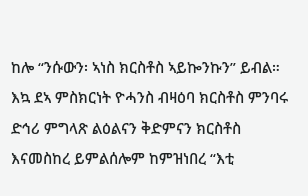ከሎ “ንሱውን፡ ኣነስ ክርስቶስ ኣይኰንኩን” ይብል። እኳ ደኣ ምስክርነት ዮሓንስ ብዛዕባ ክርስቶስ ምንባሩ ድኅሪ ምግላጽ ልዕልናን ቅድምናን ክርስቶስ እናመስከረ ይምልሰሎም ከምዝነበረ “እቲ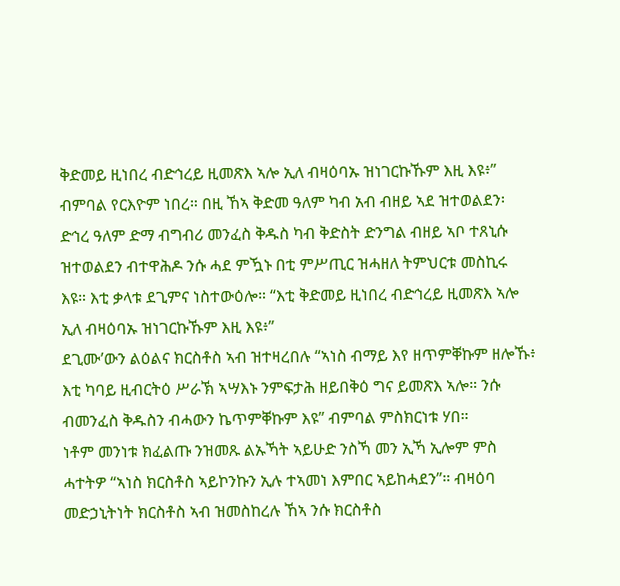ቅድመይ ዚነበረ ብድኅረይ ዚመጽእ ኣሎ ኢለ ብዛዕባኡ ዝነገርኩኹም እዚ እዩ፥” ብምባል የርእዮም ነበረ። በዚ ኸኣ ቅድመ ዓለም ካብ አብ ብዘይ ኣደ ዝተወልደን፡ ድኅረ ዓለም ድማ ብግብሪ መንፈስ ቅዱስ ካብ ቅድስት ድንግል ብዘይ ኣቦ ተጸኒሱ ዝተወልደን ብተዋሕዶ ንሱ ሓደ ምዃኑ በቲ ምሥጢር ዝሓዘለ ትምህርቱ መስኪሩ እዩ። እቲ ቃላቱ ደጊምና ነስተውዕሎ። “እቲ ቅድመይ ዚነበረ ብድኅረይ ዚመጽእ ኣሎ ኢለ ብዛዕባኡ ዝነገርኩኹም እዚ እዩ፥”
ደጊሙ’ውን ልዕልና ክርስቶስ ኣብ ዝተዛረበሉ “ኣነስ ብማይ እየ ዘጥምቐኩም ዘሎኹ፥ እቲ ካባይ ዚብርትዕ ሥራኽ ኣሣእኑ ንምፍታሕ ዘይበቅዕ ግና ይመጽእ ኣሎ። ንሱ ብመንፈስ ቅዱስን ብሓውን ኬጥምቐኩም እዩ” ብምባል ምስክርነቱ ሃበ።
ነቶም መንነቱ ክፈልጡ ንዝመጹ ልኡኻት ኣይሁድ ንስኻ መን ኢኻ ኢሎም ምስ ሓተትዎ “ኣነስ ክርስቶስ ኣይኮንኩን ኢሉ ተኣመነ እምበር ኣይከሓደን”። ብዛዕባ መድኃኒትነት ክርስቶስ ኣብ ዝመስከረሉ ኸኣ ንሱ ክርስቶስ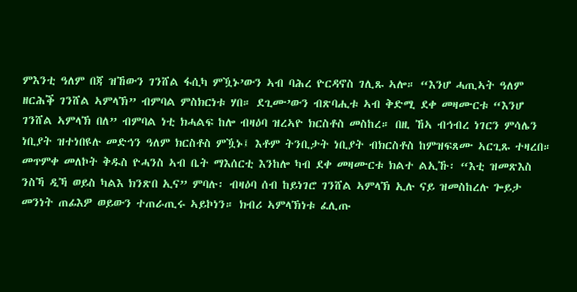ምእንቲ ዓለም በጃ ዝኸውን ገንሸል ፋሲካ ምዃኑ’ውን ኣብ ባሕረ ዮርዳኖስ ገሊጹ ኣሎ። “እንሆ ሓጢኣት ዓለም ዘርሕቕ ገንሸል ኣምላኽ” ብምባል ምስክርነቱ ሃበ። ደጊሙ’ውን ብጽባሒቱ ኣብ ቅድሚ ደቀ መዛሙርቱ “እንሆ ገንሸል ኣምላኽ በለ” ብምባል ነቲ ክሓልፍ ከሎ ብዛዕባ ዝረኣዮ ክርስቶስ መስከረ። በዚ ኸኣ ብኅብረ ነገርን ምሳሌን ነቢያት ዝተነበዩሉ መድኅን ዓለም ክርስቶስ ምዃኑ፤ እቶም ትንቢታት ነቢያት ብክርስቶስ ከምዝፍጸሙ ኣርጊጹ ተዛረበ።
መጥምቀ መለኮት ቅዱስ ዮሓንስ ኣብ ቤት ማእሰርቲ እንከሎ ካብ ደቀ መዛሙርቱ ክልተ ልኢኹ፡ “እቲ ዝመጽእስ ንስኻ ዲኻ ወይስ ካልእ ክንጽበ ኢና” ምባሉ፡ ብዛዕባ ሰብ ከይነገሮ ገንሸል ኣምላኽ ኢሉ ናይ ዝመስከረሉ ጐይታ መንነት ጠፊእዎ ወይውን ተጠራጢሩ ኣይኮነን። ክብሪ ኣምላኽነቱ ፈሊጡ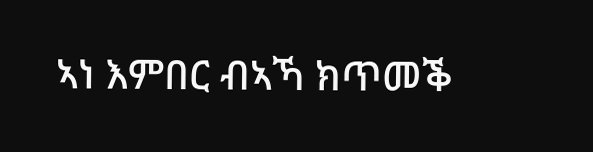ኣነ እምበር ብኣኻ ክጥመቕ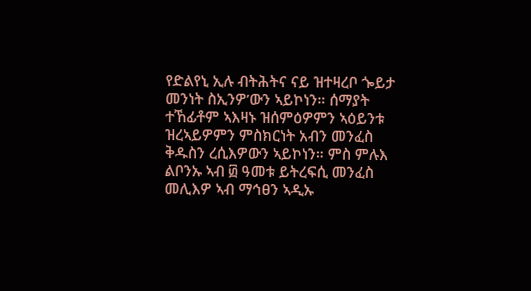የድልየኒ ኢሉ ብትሕትና ናይ ዝተዛረቦ ጐይታ መንነት ስኢንዎ’ውን ኣይኮነን። ሰማያት ተኸፊቶም ኣእዛኑ ዝሰምዕዎምን ኣዕይንቱ ዝረኣይዎምን ምስክርነት አብን መንፈስ ቅዱስን ረሲእዎውን ኣይኮነን። ምስ ምሉእ ልቦንኡ ኣብ ፴ ዓመቱ ይትረፍሲ መንፈስ መሊእዎ ኣብ ማኅፀን ኣዲኡ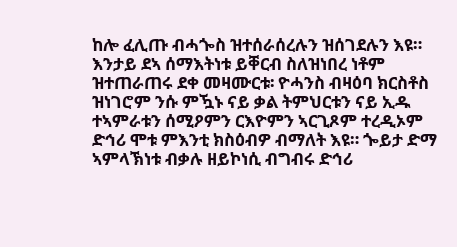ከሎ ፈሊጡ ብሓጐስ ዝተሰራሰረሉን ዝሰገደሉን እዩ። እንታይ ደኣ ሰማእትነቱ ይቐርብ ስለዝነበረ ነቶም ዝተጠራጠሩ ደቀ መዛሙርቱ፡ ዮሓንስ ብዛዕባ ክርስቶስ ዝነገሮም ንሱ ምዃኑ ናይ ቃል ትምህርቱን ናይ ኢዱ ተኣምራቱን ሰሚዖምን ርእዮምን ኣርጊጾም ተረዲኦም ድኅሪ ሞቱ ምእንቲ ክስዕብዎ ብማለት እዩ። ጐይታ ድማ ኣምላኽነቱ ብቃሉ ዘይኮነሲ ብግብሩ ድኅሪ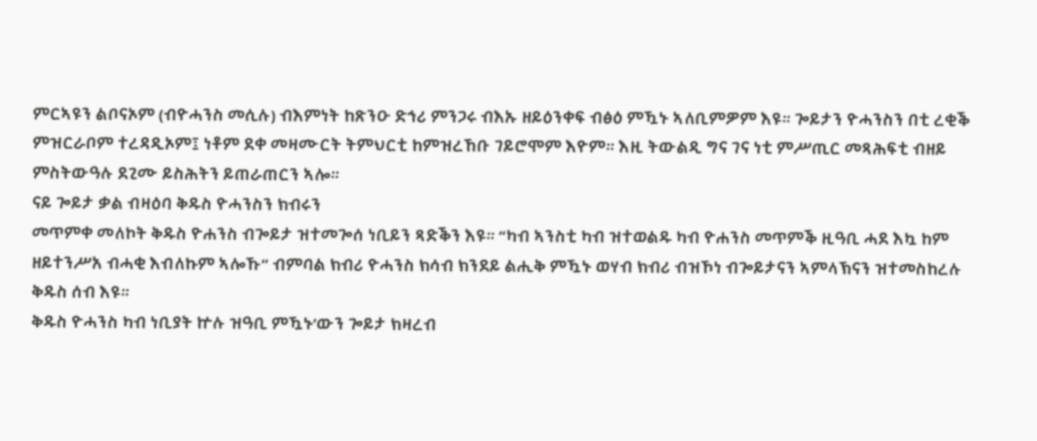ምርኣዩን ልቦናኦም (ብዮሓንስ መሲሉ) ብእምነት ከጽንዑ ድኅሪ ምንጋሩ ብእኡ ዘይዕንቀፍ ብፅዕ ምዃኑ ኣለቢምዎም እዩ። ጐይታን ዮሓንስን በቲ ረቂቕ ምዝርራቦም ተረዳዲኦም፤ ነቶም ደቀ መዛሙርት ትምህርቲ ከምዝረኸቡ ገይሮሞም እዮም። እዚ ትውልዲ ግና ገና ነቲ ምሥጢር መጻሕፍቲ ብዘይ ምስትውዓሉ ደጊሙ ይስሕትን ይጠራጠርን ኣሎ።
ናይ ጐይታ ቃል ብዛዕባ ቅዱስ ዮሓንስን ክብሩን
መጥምቀ መለኮት ቅዱስ ዮሐንስ ብጐይታ ዝተመጐሰ ነቢይን ጻድቕን እዩ። “ካብ ኣንስቲ ካብ ዝተወልዱ ካብ ዮሐንስ መጥምቕ ዚዓቢ ሓደ እኳ ከም ዘይተንሥአ ብሓቂ እብለኩም ኣሎኹ” ብምባል ክብሪ ዮሓንስ ክሳብ ክንደይ ልሒቅ ምዃኑ ወሃብ ክብሪ ብዝኾነ ብጐይታናን ኣምላኽናን ዝተመስከረሉ ቅዱስ ሰብ እዩ።
ቅዱስ ዮሓንስ ካብ ነቢያት ኵሉ ዝዓቢ ምዃኑ’ውን ጐይታ ክዛረብ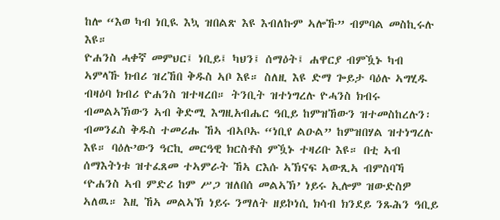ከሎ “እወ ካብ ነቢዪ እኳ ዝበልጽ እዩ እብለኩም ኣሎኹ” ብምባል መስኪሩሉ እዩ።
ዮሐንስ ሓቀኛ መምህር፤ ነቢይ፤ ካህን፤ ሰማዕት፤ ሐዋርያ ብምዃኑ ካብ ኣምላኹ ክብሪ ዝረኸበ ቅዱስ ኣቦ እዩ። ስለዚ እዩ ድማ ጐይታ ባዕሉ ኣግሂዱ ብዛዕባ ክብሪ ዮሐንስ ዝተዛረበ። ትንቢት ዝተነግረሉ ዮሓንስ ክብሩ ብመልኣኽውን ኣብ ቅድሚ እግዚአብሔር ዓቢይ ከምዝኸውን ዝተመስከረሉን፡ ብመንፈስ ቅዱስ ተመሪሑ ኸኣ ብኣቦኡ “ነቢየ ልዑል” ከምዝበሃል ዝተነግረሉ እዩ። ባዕሉ’ውን ዓርኪ መርዓዊ ክርስቶስ ምዃኑ ተዛሪቡ እዩ። በቲ ኣብ ሰማእትነቱ ዝተፈጸመ ተኣምራት ኸኣ ርእሱ ኣኽናፍ ኣውጺኣ ብምስባኻ ‘ዮሐንስ ኣብ ምድሪ ከም ሥጋ ዝለበሰ መልኣኽ’ ነይሩ ኢሎም ዝውድስዎ ኣለዉ። እዚ ኸኣ መልኣኽ ነይሩ ንማለት ዘይኮነሲ ክሳብ ክንደይ ንጹሕን ዓቢይ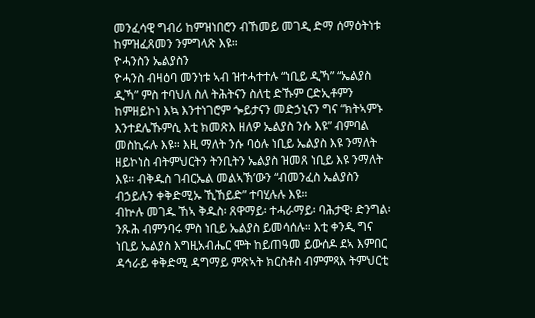መንፈሳዊ ግብሪ ከምዝነበሮን ብኸመይ መገዲ ድማ ሰማዕትነቱ ከምዝፈጸመን ንምግላጽ እዩ።
ዮሓንስን ኤልያስን
ዮሓንስ ብዛዕባ መንነቱ ኣብ ዝተሓተተሉ “ነቢይ ዲኻ” “ኤልያስ ዲኻ” ምስ ተባህለ ስለ ትሕትናን ስለቲ ድኹም ርድኢቶምን ከምዘይኮነ እኳ እንተነገሮም ጐይታናን መድኃኒናን ግና “ክትኣምኑ እንተደሌኹምሲ እቲ ክመጽእ ዘለዎ ኤልያስ ንሱ እዩ” ብምባል መስኪሩሉ እዩ። እዚ ማለት ንሱ ባዕሉ ነቢይ ኤልያስ እዩ ንማለት ዘይኮነስ ብትምህርትን ትንቢትን ኤልያስ ዝመጸ ነቢይ እዩ ንማለት እዩ። ብቅዱስ ገብርኤል መልኣኽ’ውን “ብመንፈስ ኤልያስን ብኃይሉን ቀቅድሚኡ ኺኸይድ” ተባሂሉሉ እዩ።
ብኵሉ መገዱ ኸኣ ቅዱስ፡ ጸዋማይ፡ ተሓራማይ፡ ባሕታዊ፡ ድንግል፡ ንጹሕ ብምንባሩ ምስ ነቢይ ኤልያስ ይመሳሰሉ። እቲ ቀንዲ ግና ነቢይ ኤልያስ እግዚአብሔር ሞት ከይጠዓመ ይውሰዶ ደኣ እምበር ዳኅራይ ቀቅድሚ ዳግማይ ምጽኣት ክርስቶስ ብምምጻእ ትምህርቲ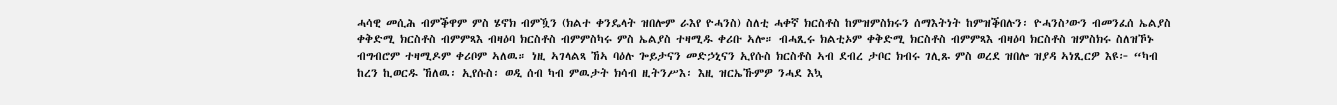ሓሳዊ መሲሕ ብምቕዋም ምስ ሄኖክ ብምዃን (ክልተ ቀንዴላት ዝበሎም ራእየ ዮሓንስ) ስለቲ ሓቀኛ ክርስቶስ ከምዝምስክሩን ሰማእትነት ከምዝቕበሉን፡ ዮሓንስ’ውን ብመንፈሰ ኤልያስ ቀቅድሚ ክርስቶስ ብምምጻእ ብዛዕባ ክርስቶስ ብምምስካሩ ምስ ኤልያስ ተዛሚዱ ቀሪቡ ኣሎ። ብሓጺሩ ክልቲኦም ቀቅድሚ ክርስቶስ ብምምጻእ ብዛዕባ ክርስቶስ ዝምስክሩ ስለዝኾኑ ብግብሮም ተዛሚዶም ቀሪቦም ኣለዉ። ነዚ ኣገላልጻ ኸኣ ባዕሉ ጐይታናን መድኃኒናን ኢየሱስ ክርስቶስ ኣብ ደብረ ታቦር ክብሩ ገሊጹ ምስ ወረደ ዝበሎ ዝያዳ ኣነጺርዎ እዩ፦ “ካብ ከረን ኪወርዱ ኸለዉ፡ ኢየሱስ፡ ወዲ ሰብ ካብ ምዉታት ክሳብ ዚትንሥእ፡ እዚ ዝርኤኹምዎ ንሓደ እኳ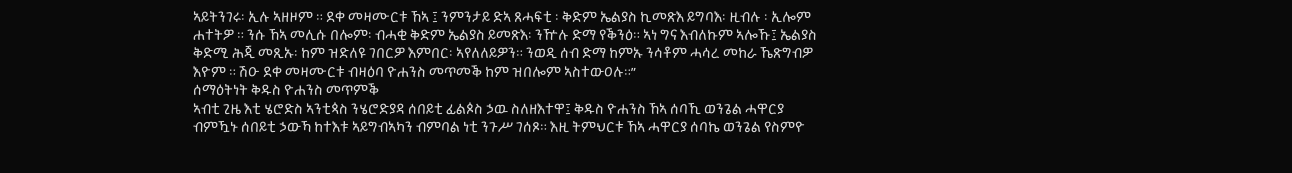ኣይትንገሩ፡ ኢሉ ኣዘዞም ። ደቀ መዛሙርቱ ኸኣ ፤ ንምንታይ ድኣ ጸሓፍቲ ፡ ቅድም ኤልያስ ኪመጽእ ይግባእ፡ ዚብሉ ፡ ኢሎም ሐተትዎ ። ንሱ ኸኣ መሊሱ በሎም፡ ብሓቂ ቅድም ኤልያስ ይመጽእ፡ ንዅሉ ድማ የቕንዕ። ኣነ ግና እብለኩም ኣሎኹ፤ ኤልያስ ቅድሚ ሕጂ መጺኡ፡ ከም ዝድለዩ ገበርዎ እምበር፡ ኣየለለይዎን። ንወዲ ሰብ ድማ ከምኡ ንሳቶም ሓሳረ መከራ ኼጽግብዎ እዮም ። ሽዑ ደቀ መዛሙርቱ ብዛዕባ ዮሐንስ መጥመቕ ከም ዝበሎም ኣስተውዐሉ።”
ሰማዕትነት ቅዱስ ዮሐንስ መጥምቕ
ኣብቲ ጊዜ እቲ ሄሮድስ ኣንቲጳስ ንሄሮድያዳ ሰበይቲ ፊልጶስ ኃዉ ስለዘእተዋ፤ ቅዱስ ዮሐንስ ኸኣ ሰባኺ ወንጌል ሓዋርያ ብምዃኑ ሰበይቲ ኃውኻ ከተእቱ ኣይግብኣካን ብምባል ነቲ ንጉሥ ገሰጾ። እዚ ትምህርቱ ኸኣ ሓዋርያ ሰባኬ ወንጌል የስምዮ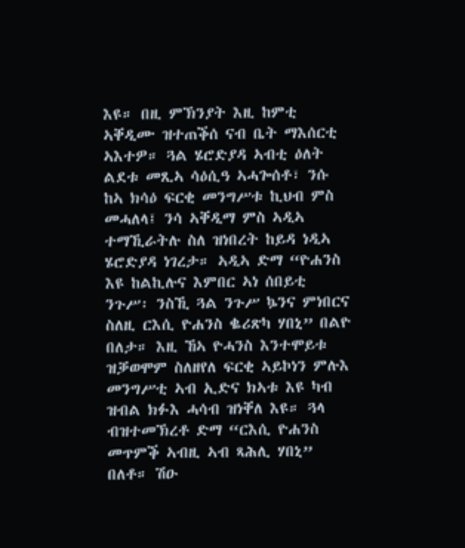እዩ። በዚ ምኽንያት እዚ ከምቲ ኣቐዲሙ ዝተጠቕሰ ናብ ቤት ማእሰርቲ ኣእተዎ። ጓል ሄሮድያዳ ኣብቲ ዕለት ልደቱ መጺኣ ሳዕሲዓ ኣሓጐሰቶ፣ ንሱ ከኣ ክሳዕ ፍርቂ መንግሥቱ ኪህብ ምስ መሓለላ፤ ንሳ ኣቐዲማ ምስ ኣዲኣ ተማኺራትሉ ስለ ዝነበረት ከይዳ ነዲኣ ሄሮድያዳ ነገረታ። ኣዲኣ ድማ “ዮሐንስ እዩ ከልኪሉና እምበር ኣነ ሰበይቲ ንጉሥ፡ ንስኺ ጓል ንጉሥ ኴንና ምነበርና ስለዚ ርእሲ ዮሐንስ ቈሪጽካ ሃበኒ” በልዮ በለታ። እዚ ኸኣ ዮሓንስ እንተሞይቱ ዝቓወሞም ስለዘየለ ፍርቂ ኣይኮነን ምሉእ መንግሥቲ ኣብ ኢድና ክኣቱ እዩ ካብ ዝብል ክፉእ ሓሳብ ዝነቐለ እዩ። ጓላ ብዝተመኽረቶ ድማ “ርእሲ ዮሐንስ መጥምቕ ኣብዚ ኣብ ጻሕሊ ሃበኒ” በለቶ። ሽዑ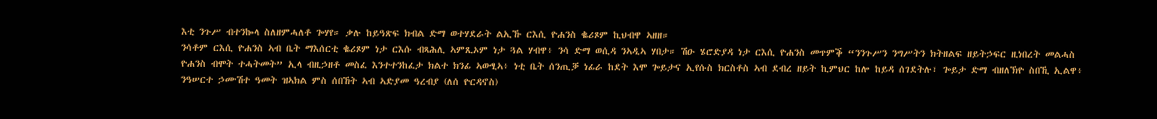እቲ ንጉሥ ብተንኰላ ስለዘምሓለቶ ጐሃየ። ቃሉ ከይዓጽፍ ክብል ድማ ወተሃደራት ልኢኹ ርእሲ ዮሐንስ ቈሪጾም ኪህብዋ ኣዘዘ።
ንሳቶም ርእሲ ዮሐንስ ኣብ ቤት ማእሰርቲ ቈሪጾም ነታ ርእሱ ብጻሕሊ ኣምጺኦም ነታ ጓል ሃብዋ፥ ንሳ ድማ ወሲዳ ንኣዲኣ ሃበታ። ሽዑ ሄሮድያዳ ነታ ርእሲ ዮሐንስ መጥምቕ “ንንጉሥን ንግሥትን ክትዘልፍ ዘይትኃፍር ዚነበረት መልሓስ ዮሐንስ ብሞት ተሓትመት” ኢላ ብዚኃዘቶ መስፈ እንተተንከፈታ ክልተ ክንፊ ኣውፂኣ፥ ነቲ ቤት ሰንጢቓ ነፊራ ከደት እሞ ጐይታና ኢየሱስ ክርስቶስ ኣብ ደብረ ዘይት ኪምህር ከሎ ከይዳ ሰገደትሉ፣ ጐይታ ድማ ብዘለኽዮ ስበኺ ኢልዋ፥ ንዓሠርተ ኃሙሽተ ዓመት ዝኣክል ምስ ሰበኸት ኣብ ኣድያመ ዓረብያ (ለሰ ዮርዳኖስ)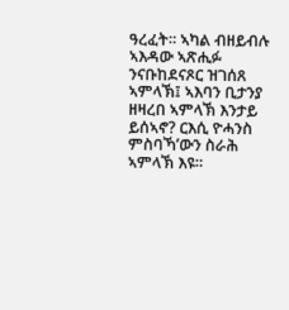ዓረፈት። ኣካል ብዘይብሉ ኣእዳው ኣጽሒፉ ንናቡከደናጾር ዝገሰጸ ኣምላኽ፤ ኣእባን ቢታንያ ዘዛረበ ኣምላኽ እንታይ ይሰኣኖ? ርእሲ ዮሓንስ ምስባኻ’ውን ስራሕ ኣምላኽ እዩ።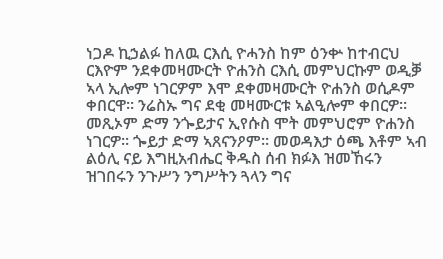ነጋዶ ኪኃልፉ ከለዉ ርእሲ ዮሓንስ ከም ዕንቍ ከተብርህ ርእዮም ንደቀመዛሙርት ዮሐንስ ርእሲ መምህርኩም ወዲቓ ኣላ ኢሎም ነገርዎም እሞ ደቀመዛሙርት ዮሐንስ ወሲዶም ቀበርዋ። ንሬስኡ ግና ደቂ መዛሙርቱ ኣልዒሎም ቀበርዎ። መጺኦም ድማ ንጐይታና ኢየሱስ ሞት መምህሮም ዮሐንስ ነገርዎ። ጐይታ ድማ ኣጸናንዖም። መወዳእታ ዕጫ እቶም ኣብ ልዕሊ ናይ እግዚአብሔር ቅዱስ ሰብ ክፉእ ዝመኸሩን ዝገበሩን ንጉሥን ንግሥትን ጓላን ግና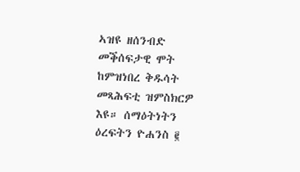ኣዝዩ ዘሰንብድ መቕሰፍታዊ ሞት ከምዝነበረ ቅዱሳት መጻሕፍቲ ዝምስክርዎ እዩ። ሰማዕትነትን ዕረፍትን ዮሐንስ ፪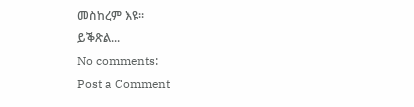መስከረም እዩ።
ይቕጽል...
No comments:
Post a Comment